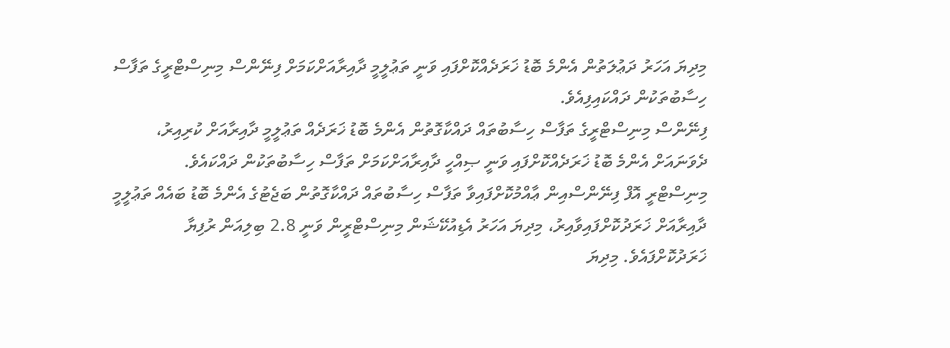މިދިޔަ އަހަރު ދަޢުލަތުން އެންމެ ބޮޑު ޚަރަދެއްކޮށްފައި ވަނީ ތަޢުލީމީ ދާއިރާއަށްކަމަށް ފިނޭންސް މިނިސްޓްރީގެ ތަފާސް ހިސާބުތަކުން ދައްކައިފިއެވެ.
ފިނޭންސް މިނިސްޓްރީގެ ތަފާސް ހިސާބުތައް ދައްކާގޮތުން އެންމެ ބޮޑު ޚަރަދެއް ތަޢުލީމީ ދާއިރާއަށް ކުރިއިރު، ދެވަނައަށް އެންމެ ބޮޑު ޚަރަދެއްކޮށްފައި ވަނީ ޞިއްހީ ދާއިރާއަށްކަމަށް ތަފާސް ހިސާބުތަކުން ދައްކައެވެ.
މިނިސްޓްރީ އޮފް ފިނޭންސްއިން ޢާއްމުކޮށްފައިވާ ތަފާސް ހިސާބުތައް ދައްކާގޮތުން ބަޖެޓުގެ އެންމެ ބޮޑު ބައެއް ތަޢުލީމީ ދާއިރާއަށް ޚަރަދުކޮށްފައިވާއިރު، މިދިޔަ އަހަރު އެޑިއުކޭޝަން މިނިސްޓްރީން ވަނީ 2.8 ބިލިއަން ރުފިޔާ ޚަރަދުކޮށްފައެވެ. މިދިޔަ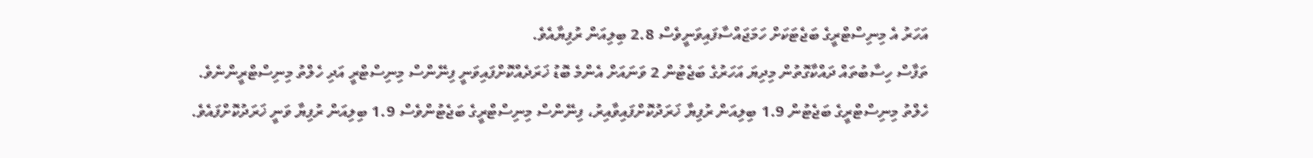އަހަރު އެ މިނިސްޓްރީގެ ބަޖެޓަކަށް ހަމަޖައްސާފައިވަނީވެސް 2.8 ބިލިއަން ރުފިޔާއެވެ.
ތަފާސް ހިސާބުތައް ދައްކާގޮތުން މިދިޔަ އަހަރުގެ ބަޖެޓުން 2 ވަނައަށް އެންމެ ބޮޑު ޚަރަދެއްކޮށްފައިވަނީ ފިނޭންސް މިނިސްޓްރީ އަދި ހެލްތު މިނިސްޓްރީންނެވެ. ހެލްތު މިނިސްޓްރީގެ ބަޖެޓުން 1.9 ބިލިއަން ރުފިޔާ ޚަރަދުކޮށްފައިވާއިރު، ފިނޭންސް މިނިސްޓްރީގެ ބަޖެޓުންވެސް 1.9 ބިލިއަން ރުފިޔާ ވަނީ ޚަރަދުކޮށްފައެވެ.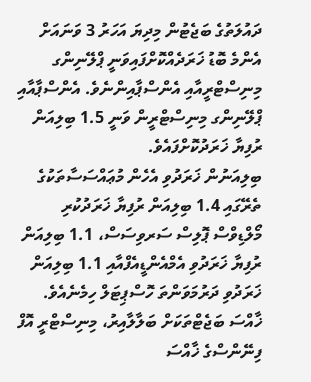ދައުލަތުގެ ބަޖެޓުން މިދިޔަ އަހަރު 3 ވަނައަށް އެންމެ ބޮޑު ޚަރަދެއްކޮށްފައިވަނީ ޕްލޭނިންގ މިނިސްޓްރީއާއި އެންސްޕާއިންނެވެ. އެންސްޕާއާއި ޕްލޭނިންގ މިނިސްޓްރީން ވަނީ 1.5 ބިލިއަން ރުފިޔާ ޚަރަދުކޮށްފައެވެ.
ބިލިއަނުން ޚަރަދުވި އެހެން މުޢައްސަސާތަކުގެ ތެރޭގައި 1.4 ބިލިއަން ރުފިޔާ ޚަރަދުކުރި މޯލްޑިވްސް ޕޮލިސް ސަރވިސަސް، 1.1 ބިލިއަން ރުފިޔާ ޚަރަދުވި އެމްއެންޑީއެފްއާއި 1.1 ބިލިއަން ޚަރަދުވި ދަރުމަވަންތަ ހޮސްޕިޓަލް ހިމެނެއެވެ.
ޚާއްސަ ބަޖެޓްތަކަށް ބަލާލާއިރު، މިނިސްޓްރީ އޮފް ފިނޭންސްގެ ޚާއްސަ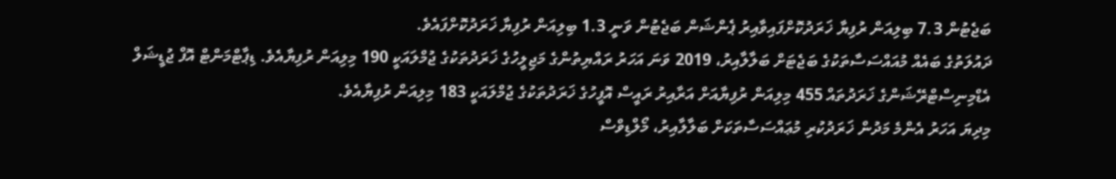ބަޖެޓުން 7.3 ބިލިއަން ރުފިޔާ ޚަރަދުކޮށްފައިވާއިރު ޕެންޝަން ބަޖެޓުން ވަނީ 1.3 ބިލިއަން ރުފިޔާ ޚަރަދުކޮށްފައެވެ.
ދައުލަތުގެ ބައެއް މުއައްސަސާތަކުގެ ބަޖެޓަށް ބަލާލާއިރު، 2019 ވަނަ އަހަރު ރައްޔިތުންގެ މަޖިލީހުގެ ޚަރަދުތަކުގެ ޖުމްލައަކީ 190 މިލިއަން ރުފިޔާއެވެ. ޑިޕާޓްމަންޓް އޮފް ޖުޑީޝަލް އެޑްމިނިސްޓްރޭޝަންގެ ޚަރަދުތައް 455 މިލިއަން ރުފިޔާއަށް އަރާއިރު ރައީސް އޮފީހުގެ ޚަރަދުތަކުގެ ޖުމްލައަކީ 183 މިލިއަން ރުފިޔާއެވެ.
މިދިޔަ އަހަރު އެންމެ މަދުން ޚަރަދުކުރި މުޢައްސަސާތަކަށް ބަލާލާއިރު، މޯލްޑިވްސް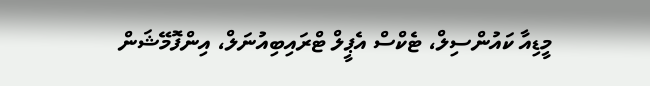މީޑިއާ ކައުންސިލް، ޓެކްސް އެޕީލް ޓްރައިބިއުނަލް، އިންފޮމޭޝަން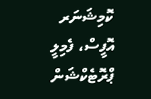ކޮމިޝަނަރ އޮފީސް، ފެމިލީ ޕްރޮޓެކްޝަން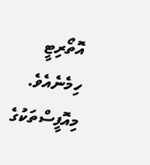އޮތޯރިޓީ ހިމެނެއެވެ. މިއޮފީސްތަކުގެ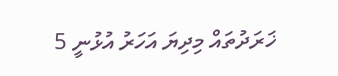ޚަރަދުތައް މިދިޔަ އަހަރު އުޅުނީ 5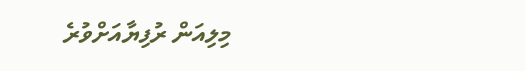މިލިއަން ރުފިޔާއަށްވުރެ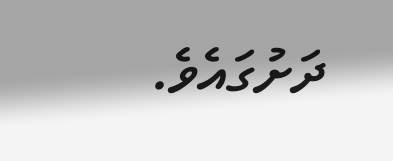ދަށުގައެވެ.